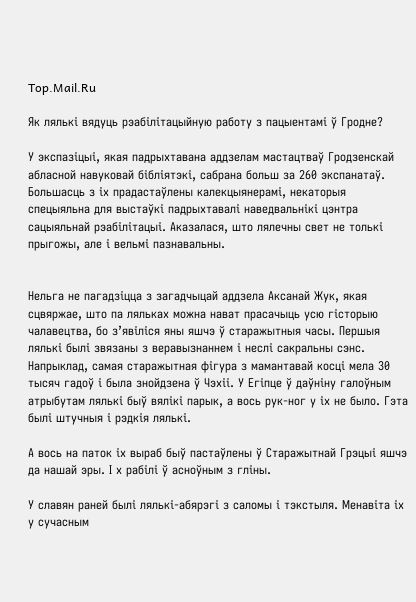Top.Mail.Ru

Як лялькі вядуць рэабілітацыйную работу з пацыентамі ў Гродне?

У экспазіцыі, якая падрыхтавана аддзелам мастацтваў Гродзенскай абласной навуковай бібліятэкі, сабрана больш за 260 экспанатаў. Большасць з іх прадастаўлены калекцыянерамі, некаторыя спецыяльна для выстаўкі падрыхтавалі наведвальнікі цэнтра сацыяльнай рэабілітацыі. Аказалася, што лялечны свет не толькі прыгожы, але і вельмі пазнавальны.


Нельга не пагадзіцца з загадчыцай аддзела Аксанай Жук, якая сцвяржае, што па ляльках можна нават прасачыць усю гісторыю чалавецтва, бо з’явіліся яны яшчэ ў старажытныя часы. Першыя лялькі былі звязаны з веравызнаннем і неслі сакральны сэнс. Напрыклад, самая старажытная фігура з мамантавай косці мела 30 тысяч гадоў і была знойдзена ў Чэхіі. У Егіпце ў даўніну галоўным атрыбутам лялькі быў вялікі парык, а вось рук-ног у іх не было. Гэта былі штучныя і рэдкія лялькі.

А вось на паток іх выраб быў пастаўлены ў Старажытнай Грэцыі яшчэ да нашай эры. І х рабілі ў асноўным з гліны.

У славян раней былі лялькі-абярэгі з саломы і тэкстыля. Менавіта іх у сучасным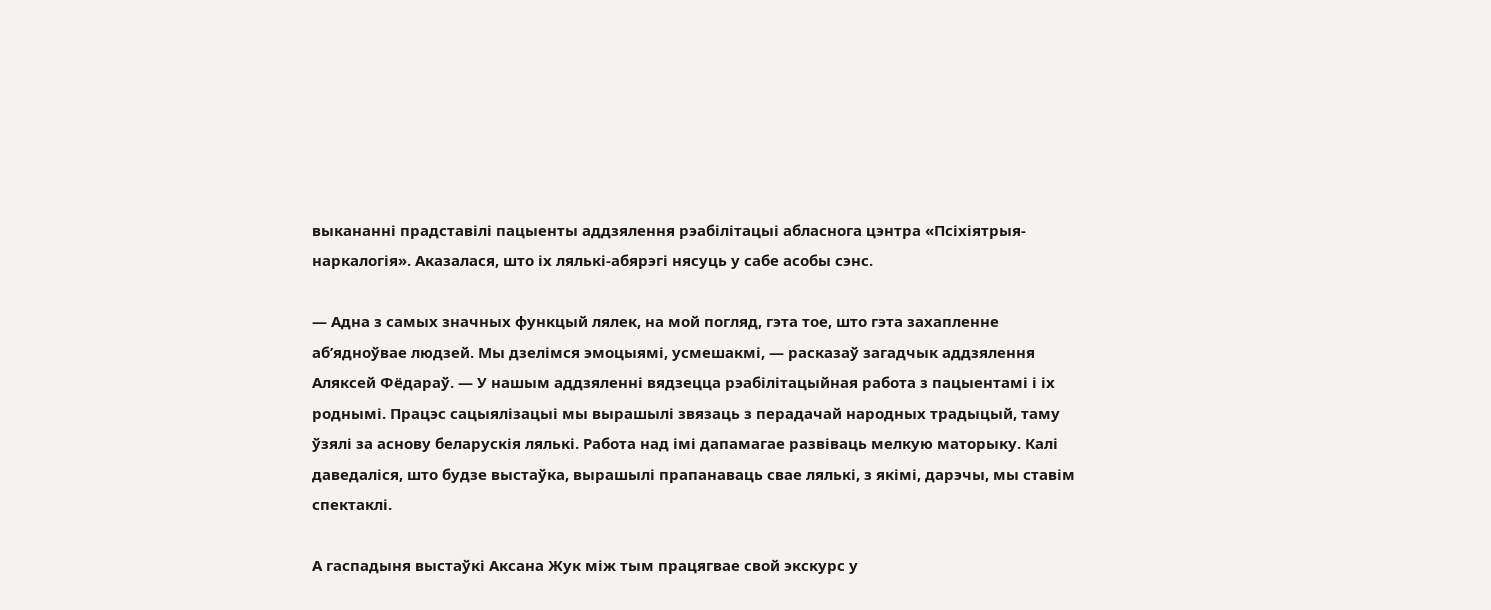выкананні прадставілі пацыенты аддзялення рэабілітацыі абласнога цэнтра «Псіхіятрыя-наркалогія». Аказалася, што іх лялькі-абярэгі нясуць у сабе асобы сэнс.

— Адна з самых значных функцый лялек, на мой погляд, гэта тое, што гэта захапленне аб’ядноўвае людзей. Мы дзелімся эмоцыямі, усмешакмі, — расказаў загадчык аддзялення Аляксей Фёдараў. — У нашым аддзяленні вядзецца рэабілітацыйная работа з пацыентамі і іх роднымі. Працэс сацыялізацыі мы вырашылі звязаць з перадачай народных традыцый, таму ўзялі за аснову беларускія лялькі. Работа над імі дапамагае развіваць мелкую маторыку. Калі даведаліся, што будзе выстаўка, вырашылі прапанаваць свае лялькі, з якімі, дарэчы, мы ставім спектаклі.

А гаспадыня выстаўкі Аксана Жук між тым працягвае свой экскурс у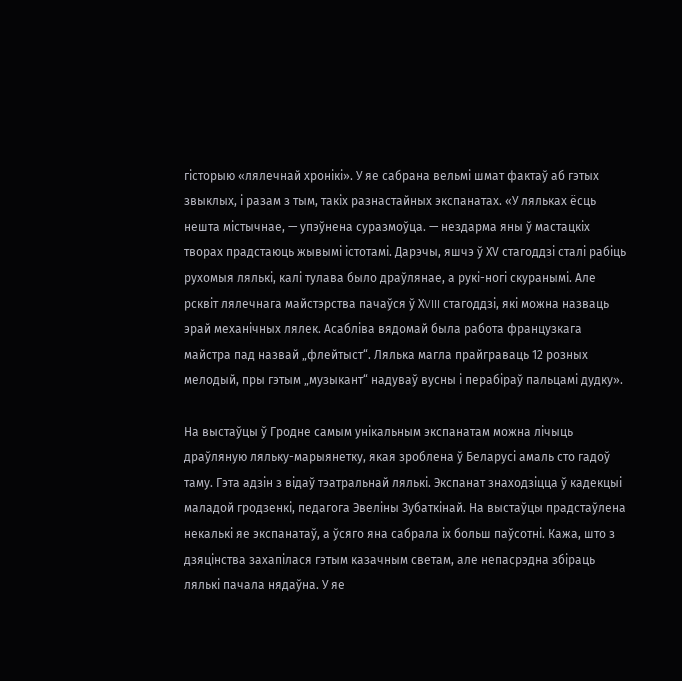гісторыю «лялечнай хронікі». У яе сабрана вельмі шмат фактаў аб гэтых звыклых, і разам з тым, такіх разнастайных экспанатах. «У ляльках ёсць нешта містычнае, — упэўнена суразмоўца. — нездарма яны ў мастацкіх творах прадстаюць жывымі істотамі. Дарэчы, яшчэ ў ХV стагоддзі сталі рабіць рухомыя лялькі, калі тулава было драўлянае, а рукі-ногі скуранымі. Але рсквіт лялечнага майстэрства пачаўся ў ХVIII стагоддзі, які можна назваць эрай механічных лялек. Асабліва вядомай была работа французкага майстра пад назвай „флейтыст“. Лялька магла прайграваць 12 розных мелодый, пры гэтым „музыкант“ надуваў вусны і перабіраў пальцамі дудку».

На выстаўцы ў Гродне самым унікальным экспанатам можна лічыць драўляную ляльку-марыянетку, якая зроблена ў Беларусі амаль сто гадоў таму. Гэта адзін з відаў тэатральнай лялькі. Экспанат знаходзіцца ў кадекцыі маладой гродзенкі, педагога Эвеліны Зубаткінай. На выстаўцы прадстаўлена некалькі яе экспанатаў, а ўсяго яна сабрала іх больш паўсотні. Кажа, што з дзяцінства захапілася гэтым казачным светам, але непасрэдна збіраць лялькі пачала нядаўна. У яе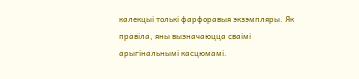калекцыі толькі фарфоравыя экзэмпляры. Як правіла, яны вызначаюцца сваімі арыгінальнымі касцюмамі.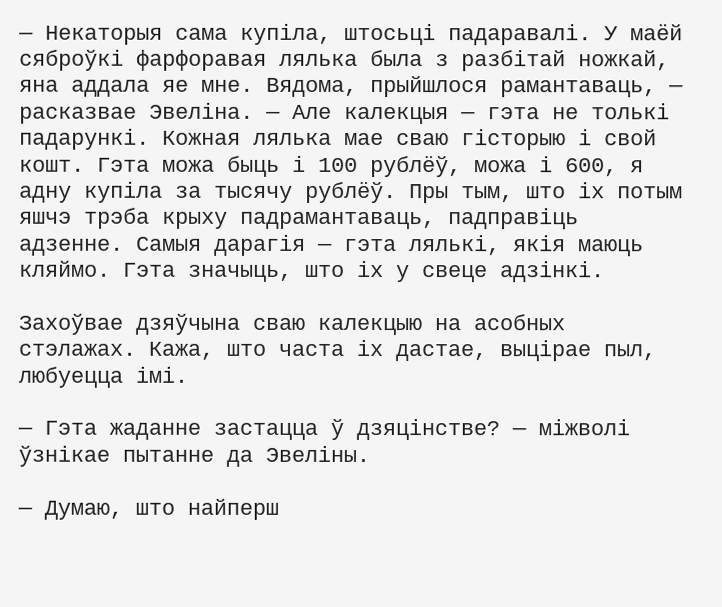— Некаторыя сама купіла, штосьці падаравалі. У маёй сяброўкі фарфоравая лялька была з разбітай ножкай, яна аддала яе мне. Вядома, прыйшлося рамантаваць, — расказвае Эвеліна. — Але калекцыя — гэта не толькі падарункі. Кожная лялька мае сваю гісторыю і свой кошт. Гэта можа быць і 100 рублёў, можа і 600, я адну купіла за тысячу рублёў. Пры тым, што іх потым яшчэ трэба крыху падрамантаваць, падправіць адзенне. Самыя дарагія — гэта лялькі, якія маюць кляймо. Гэта значыць, што іх у свеце адзінкі.

Захоўвае дзяўчына сваю калекцыю на асобных стэлажах. Кажа, што часта іх дастае, выцірае пыл, любуецца імі.

— Гэта жаданне застацца ў дзяцінстве? — міжволі ўзнікае пытанне да Эвеліны.

— Думаю, што найперш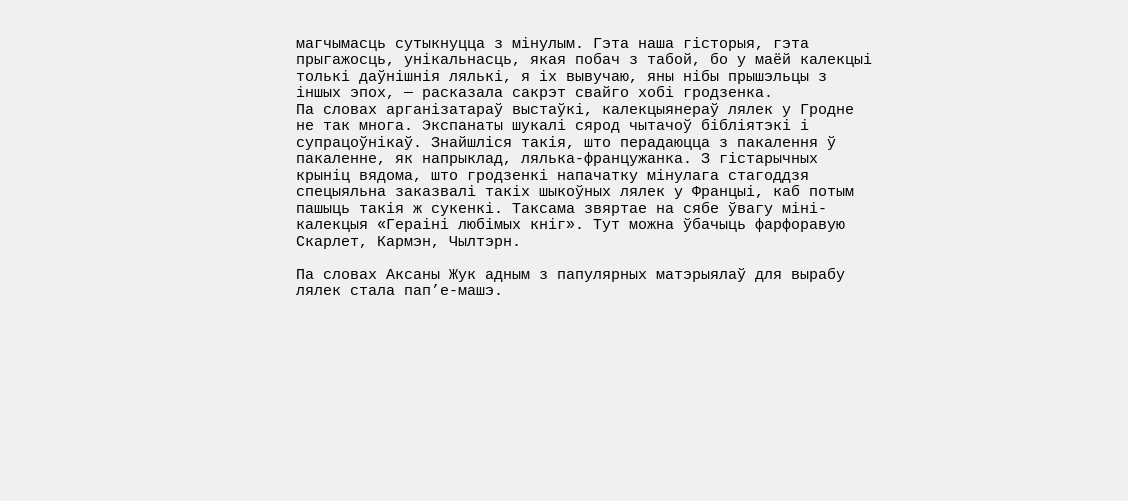магчымасць сутыкнуцца з мінулым. Гэта наша гісторыя, гэта прыгажосць, унікальнасць, якая побач з табой, бо у маёй калекцыі толькі даўнішнія лялькі, я іх вывучаю, яны нібы прышэльцы з іншых эпох, — расказала сакрэт свайго хобі гродзенка.
Па словах арганізатараў выстаўкі, калекцыянераў лялек у Гродне не так многа. Экспанаты шукалі сярод чытачоў бібліятэкі і супрацоўнікаў. Знайшліся такія, што перадаюцца з пакалення ў пакаленне, як напрыклад, лялька-францужанка. З гістарычных крыніц вядома, што гродзенкі напачатку мінулага стагоддзя спецыяльна заказвалі такіх шыкоўных лялек у Францыі, каб потым пашыць такія ж сукенкі. Таксама звяртае на сябе ўвагу міні-калекцыя «Гераіні любімых кніг». Тут можна ўбачыць фарфоравую Скарлет, Кармэн, Чылтэрн.

Па словах Аксаны Жук адным з папулярных матэрыялаў для вырабу лялек стала пап’е-машэ.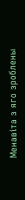Менавіта з яго зроблены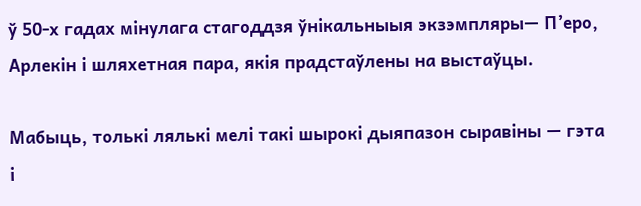ў 50-х гадах мінулага стагоддзя ўнікальныыя экзэмпляры— П’еро, Арлекін і шляхетная пара, якія прадстаўлены на выстаўцы.

Мабыць, толькі лялькі мелі такі шырокі дыяпазон сыравіны — гэта і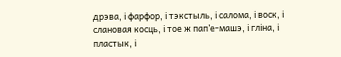дрэва, і фарфор, і тэкстыль, і салома, і воск, і слановая косць, і тое ж пап’е-машэ, і гліна, і пластык, і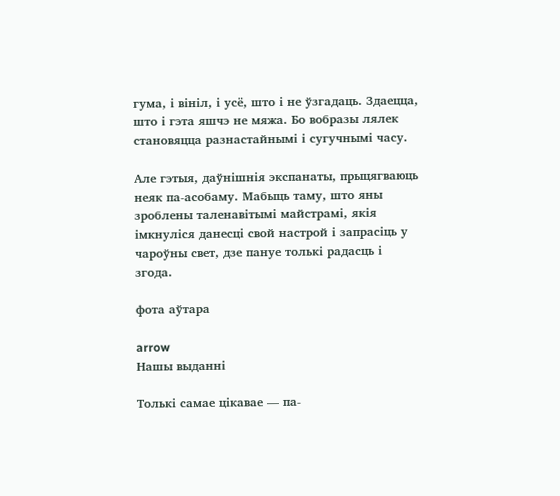гума, і вініл, і усё, што і не ўзгадаць. Здаецца, што і гэта яшчэ не мяжа. Бо вобразы лялек становяцца разнастайнымі і сугучнымі часу.

Але гэтыя, даўнішнія экспанаты, прыцягваюць неяк па-асобаму. Мабыць таму, што яны зроблены таленавітымі майстрамі, якія імкнуліся данесці свой настрой і запрасіць у чароўны свет, дзе пануе толькі радасць і згода.

фота аўтара

arrow
Нашы выданні

Толькі самае цікавае — па-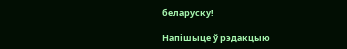беларуску!

Напішыце ў рэдакцыю